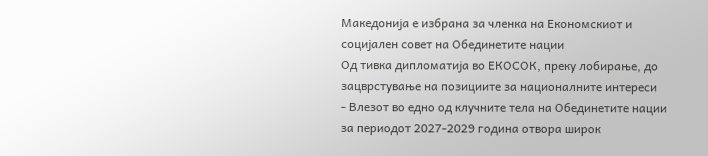Македонија е избрана за членка на Економскиот и социјален совет на Обединетите нации
Од тивка дипломатија во ЕКОСОК, преку лобирање, до зацврстување на позициите за националните интереси
- Влезот во едно од клучните тела на Обединетите нации за периодот 2027-2029 година отвора широк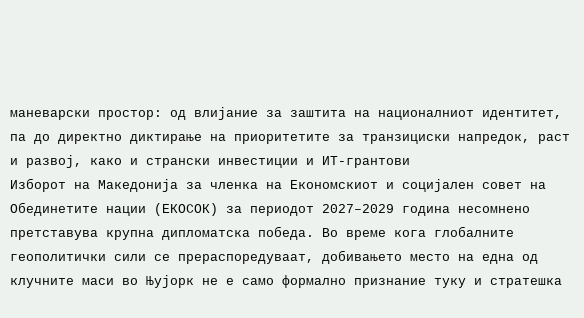маневарски простор: од влијание за заштита на националниот идентитет, па до директно диктирање на приоритетите за транзициски напредок, раст и развој, како и странски инвестиции и ИТ-грантови
Изборот на Македонија за членка на Економскиот и социјален совет на Обединетите нации (ЕКОСОК) за периодот 2027–2029 година несомнено претставува крупна дипломатска победа. Во време кога глобалните геополитички сили се прераспоредуваат, добивањето место на една од клучните маси во Њујорк не е само формално признание туку и стратешка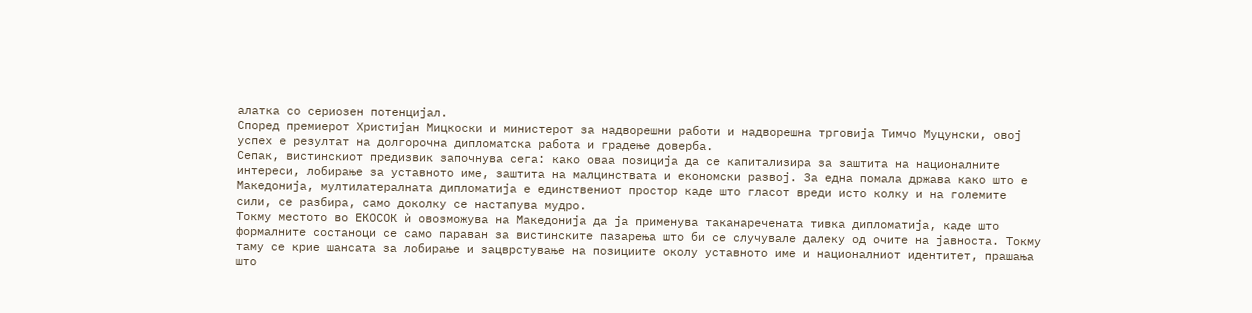алатка со сериозен потенцијал.
Според премиерот Христијан Мицкоски и министерот за надворешни работи и надворешна трговија Тимчо Муцунски, овој успех е резултат на долгорочна дипломатска работа и градење доверба.
Сепак, вистинскиот предизвик започнува сега: како оваа позиција да се капитализира за заштита на националните интереси, лобирање за уставното име, заштита на малцинствата и економски развој. За една помала држава како што е Македонија, мултилатералната дипломатија е единствениот простор каде што гласот вреди исто колку и на големите сили, се разбира, само доколку се настапува мудро.
Токму местото во ЕКОСОК ѝ овозможува на Македонија да ја применува таканаречената тивка дипломатија, каде што формалните состаноци се само параван за вистинските пазарења што би се случувале далеку од очите на јавноста. Токму таму се крие шансата за лобирање и зацврстување на позициите околу уставното име и националниот идентитет, прашања што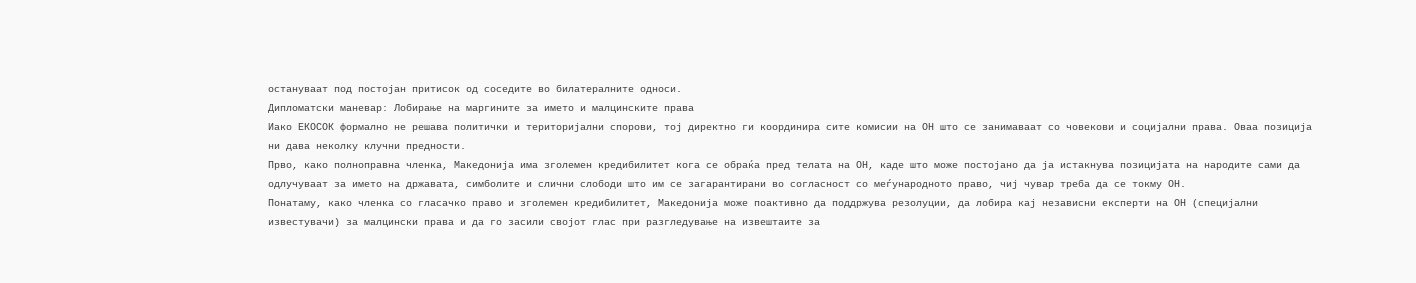остануваат под постојан притисок од соседите во билатералните односи.
Дипломатски маневар: Лобирање на маргините за името и малцинските права
Иако ЕКОСОК формално не решава политички и територијални спорови, тој директно ги координира сите комисии на ОН што се занимаваат со човекови и социјални права. Оваа позиција ни дава неколку клучни предности.
Прво, како полноправна членка, Македонија има зголемен кредибилитет кога се обраќа пред телата на ОН, каде што може постојано да ја истакнува позицијата на народите сами да одлучуваат за името на државата, симболите и слични слободи што им се загарантирани во согласност со меѓународното право, чиј чувар треба да се токму ОН.
Понатаму, како членка со гласачко право и зголемен кредибилитет, Македонија може поактивно да поддржува резолуции, да лобира кај независни експерти на ОН (специјални известувачи) за малцински права и да го засили својот глас при разгледување на извештаите за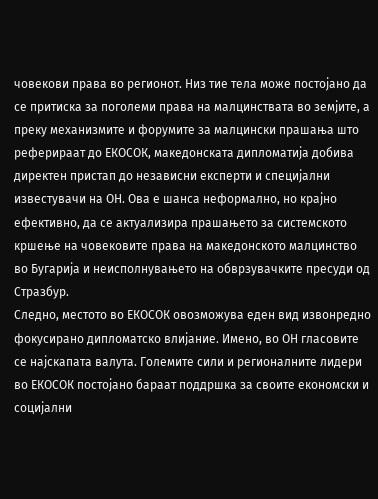човекови права во регионот. Низ тие тела може постојано да се притиска за поголеми права на малцинствата во земјите, а преку механизмите и форумите за малцински прашања што реферираат до ЕКОСОК, македонската дипломатија добива директен пристап до независни експерти и специјални известувачи на ОН. Ова е шанса неформално, но крајно ефективно, да се актуализира прашањето за системското кршење на човековите права на македонското малцинство во Бугарија и неисполнувањето на обврзувачките пресуди од Стразбур.
Следно, местото во ЕКОСОК овозможува еден вид извонредно фокусирано дипломатско влијание. Имено, во ОН гласовите се најскапата валута. Големите сили и регионалните лидери во ЕКОСОК постојано бараат поддршка за своите економски и социјални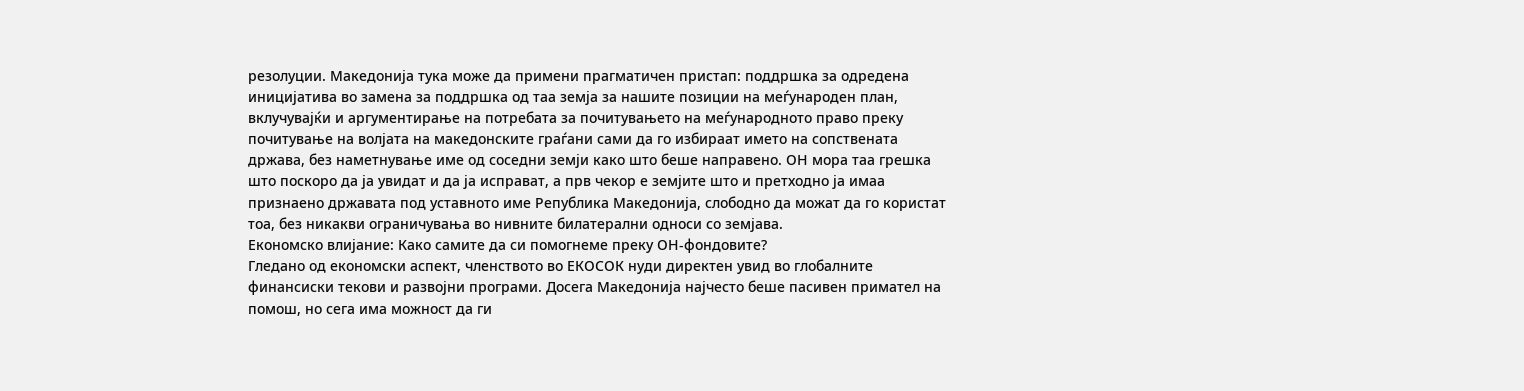резолуции. Македонија тука може да примени прагматичен пристап: поддршка за одредена иницијатива во замена за поддршка од таа земја за нашите позиции на меѓународен план, вклучувајќи и аргументирање на потребата за почитувањето на меѓународното право преку почитување на волјата на македонските граѓани сами да го избираат името на сопствената држава, без наметнување име од соседни земји како што беше направено. ОН мора таа грешка што поскоро да ја увидат и да ја исправат, а прв чекор е земјите што и претходно ја имаа признаено државата под уставното име Република Македонија, слободно да можат да го користат тоа, без никакви ограничувања во нивните билатерални односи со земјава.
Економско влијание: Како самите да си помогнеме преку ОН-фондовите?
Гледано од економски аспект, членството во ЕКОСОК нуди директен увид во глобалните финансиски текови и развојни програми. Досега Македонија најчесто беше пасивен примател на помош, но сега има можност да ги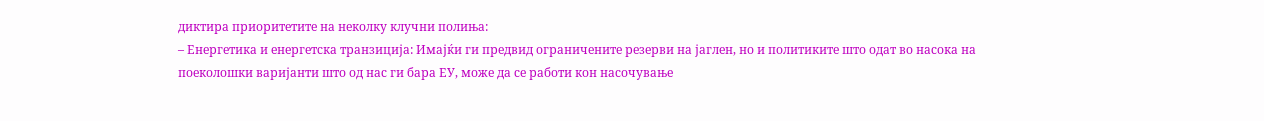диктира приоритетите на неколку клучни полиња:
– Енергетика и енергетска транзиција: Имајќи ги предвид ограничените резерви на јаглен, но и политиките што одат во насока на поеколошки варијанти што од нас ги бара ЕУ, може да се работи кон насочување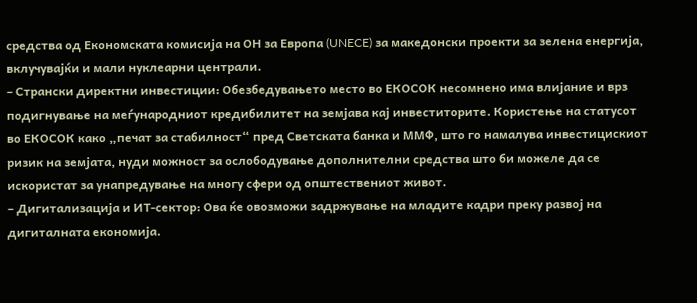средства од Економската комисија на ОН за Европа (UNECE) за македонски проекти за зелена енергија, вклучувајќи и мали нуклеарни централи.
– Странски директни инвестиции: Обезбедувањето место во ЕКОСОК несомнено има влијание и врз подигнување на меѓународниот кредибилитет на земјава кај инвеститорите. Користење на статусот во ЕКОСОК како „печат за стабилност“ пред Светската банка и ММФ, што го намалува инвестицискиот ризик на земјата, нуди можност за ослободување дополнителни средства што би можеле да се искористат за унапредување на многу сфери од општествениот живот.
– Дигитализација и ИТ-сектор: Ова ќе овозможи задржување на младите кадри преку развој на дигиталната економија.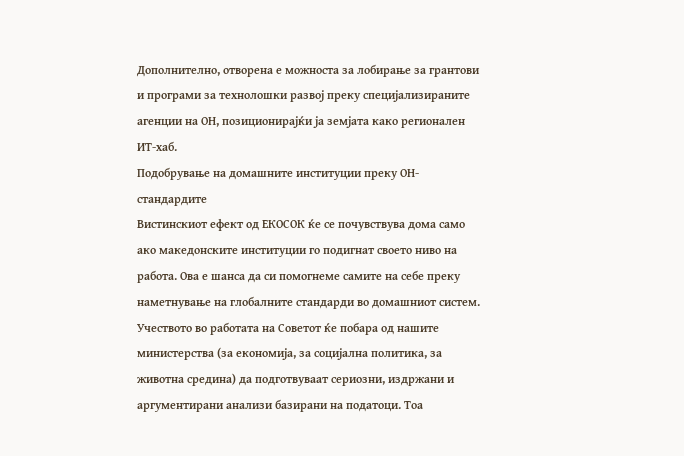Дополнително, отворена е можноста за лобирање за грантови и програми за технолошки развој преку специјализираните агенции на ОН, позиционирајќи ја земјата како регионален ИТ-хаб.
Подобрување на домашните институции преку ОН-стандардите
Вистинскиот ефект од ЕКОСОК ќе се почувствува дома само ако македонските институции го подигнат своето ниво на работа. Ова е шанса да си помогнеме самите на себе преку наметнување на глобалните стандарди во домашниот систем. Учеството во работата на Советот ќе побара од нашите министерства (за економија, за социјална политика, за животна средина) да подготвуваат сериозни, издржани и аргументирани анализи базирани на податоци. Тоа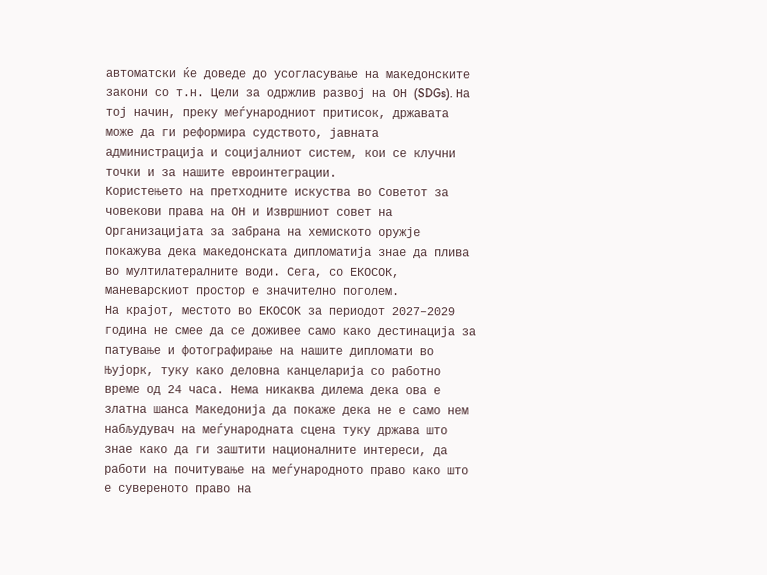автоматски ќе доведе до усогласување на македонските закони со т.н. Цели за одржлив развој на ОН (SDGs). На тој начин, преку меѓународниот притисок, државата може да ги реформира судството, јавната администрација и социјалниот систем, кои се клучни точки и за нашите евроинтеграции.
Користењето на претходните искуства во Советот за човекови права на ОН и Извршниот совет на Организацијата за забрана на хемиското оружје покажува дека македонската дипломатија знае да плива во мултилатералните води. Сега, со ЕКОСОК, маневарскиот простор е значително поголем.
На крајот, местото во ЕКОСОК за периодот 2027–2029 година не смее да се доживее само како дестинација за патување и фотографирање на нашите дипломати во Њујорк, туку како деловна канцеларија со работно време од 24 часа. Нема никаква дилема дека ова е златна шанса Македонија да покаже дека не е само нем набљудувач на меѓународната сцена туку држава што знае како да ги заштити националните интереси, да работи на почитување на меѓународното право како што е сувереното право на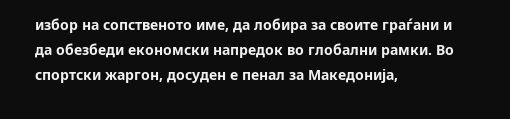избор на сопственото име, да лобира за своите граѓани и да обезбеди економски напредок во глобални рамки. Во спортски жаргон, досуден е пенал за Македонија,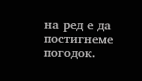на ред е да постигнеме погодок.